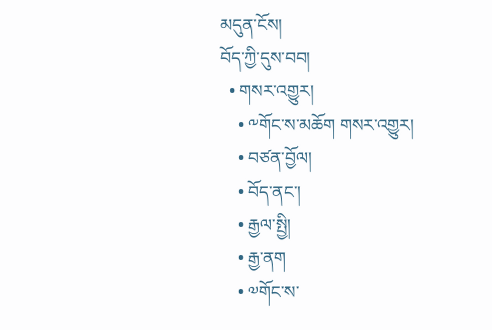མདུན་ངོས།
བོད་ཀྱི་དུས་བབ།
  • གསར་འགྱུར།
    • ༸གོང་ས་མཆོག གསར་འགྱུར།
    • བཙན་བྱོལ།
    • བོད་ནང་།
    • རྒྱལ་སྤྱི།
    • རྒྱ་ནག
    • ༧གོང་ས་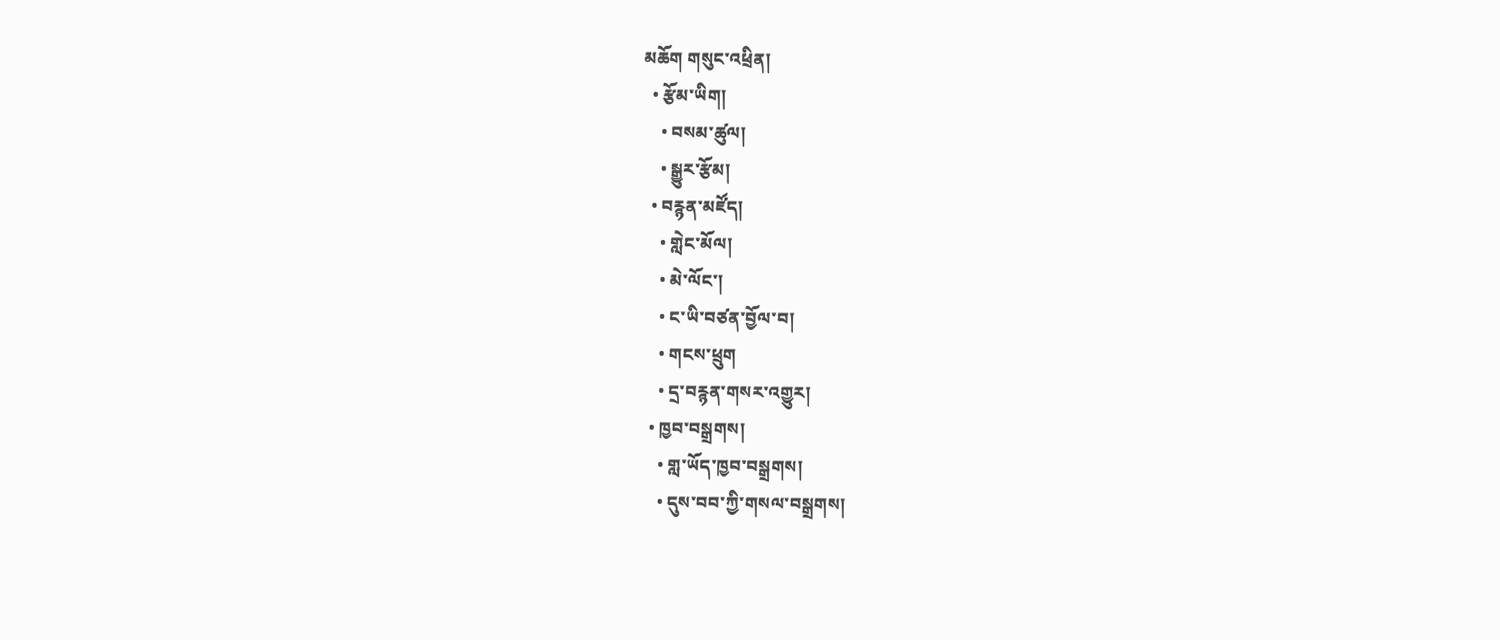མཆོག གསུང་འཕྲིན།
  • རྩོམ་ཡིག།
    • བསམ་ཚུལ།
    • སྒྱུར་རྩོམ།
  • བརྙན་མཛོད།
    • གླེང་མོལ།
    • མེ་ལོང་།
    • ང་ཡི་བཙན་བྱོལ་བ།
    • གངས་ཕྲུག
    • དྲ་བརྙན་གསར་འགྱུར།
  • ཁྱབ་བསྒྲགས།
    • གླ་ཡོད་ཁྱབ་བསྒྲགས།
    • དུས་བབ་ཀྱི་གསལ་བསྒྲགས།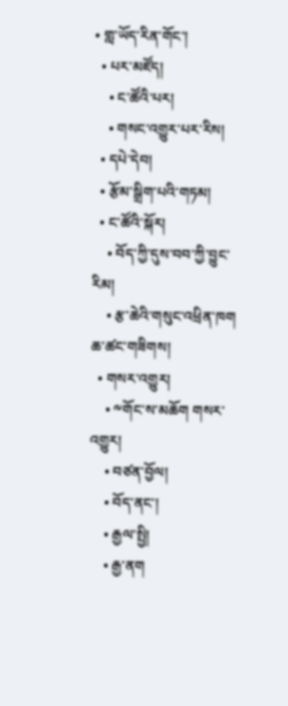• གླ་ཡོད་རིན་གོང་།
  • པར་མཛོད།
    • ང་ཚོའི་པར།
    • གསང་འགྱུར་པར་རིས།
  • དཔེ་དེབ།
  • རྩོམ་སྒྲིག་པའི་གཏམ།
  • ང་ཚོའི་སྐོར།
    • བོད་ཀྱི་དུས་བབ་ཀྱི་བྱུང་རིམ།
    • རྩ་ཆེའི་གསུང་འཕྲིན་ཁག
ཆ་ཚང་གཟིགས།
  • གསར་འགྱུར།
    • ༸གོང་ས་མཆོག གསར་འགྱུར།
    • བཙན་བྱོལ།
    • བོད་ནང་།
    • རྒྱལ་སྤྱི།
    • རྒྱ་ནག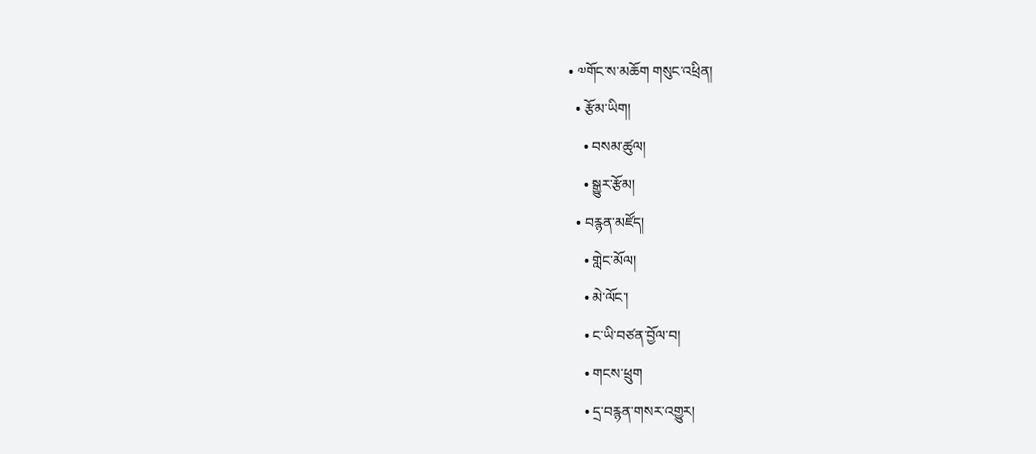• ༧གོང་ས་མཆོག གསུང་འཕྲིན།
  • རྩོམ་ཡིག།
    • བསམ་ཚུལ།
    • སྒྱུར་རྩོམ།
  • བརྙན་མཛོད།
    • གླེང་མོལ།
    • མེ་ལོང་།
    • ང་ཡི་བཙན་བྱོལ་བ།
    • གངས་ཕྲུག
    • དྲ་བརྙན་གསར་འགྱུར།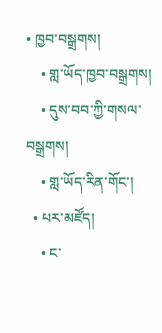• ཁྱབ་བསྒྲགས།
    • གླ་ཡོད་ཁྱབ་བསྒྲགས།
    • དུས་བབ་ཀྱི་གསལ་བསྒྲགས།
    • གླ་ཡོད་རིན་གོང་།
  • པར་མཛོད།
    • ང་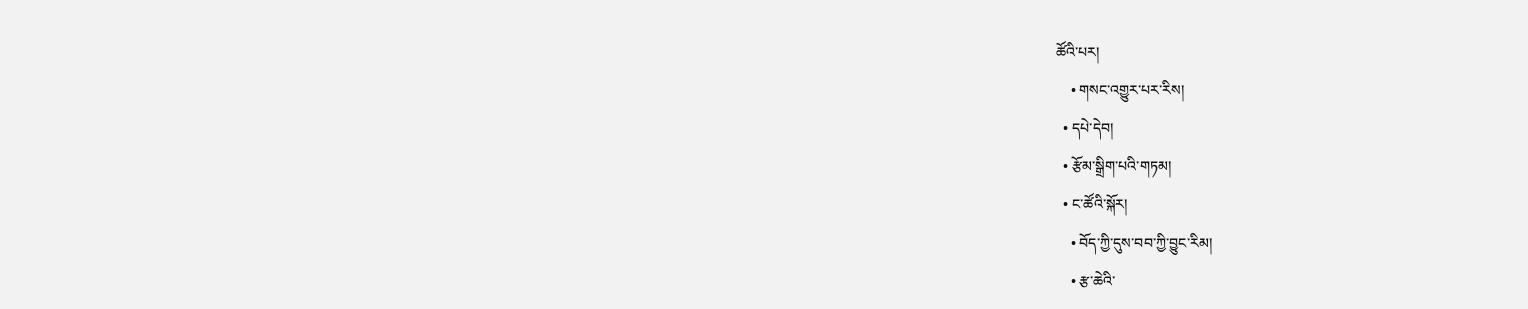ཚོའི་པར།
    • གསང་འགྱུར་པར་རིས།
  • དཔེ་དེབ།
  • རྩོམ་སྒྲིག་པའི་གཏམ།
  • ང་ཚོའི་སྐོར།
    • བོད་ཀྱི་དུས་བབ་ཀྱི་བྱུང་རིམ།
    • རྩ་ཆེའི་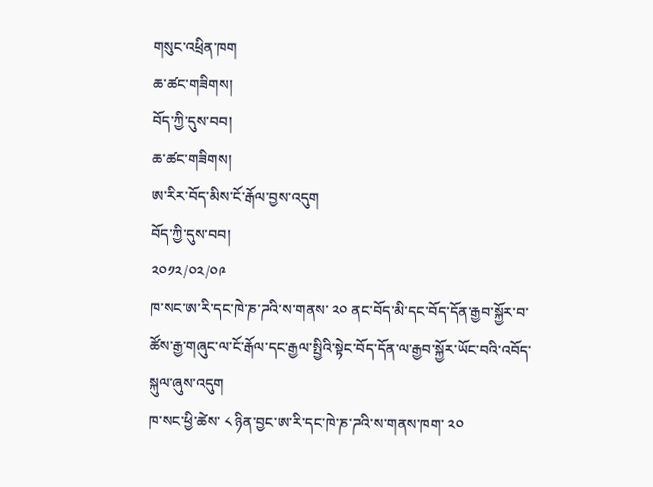གསུང་འཕྲིན་ཁག
ཆ་ཚང་གཟིགས།
བོད་ཀྱི་དུས་བབ།
ཆ་ཚང་གཟིགས།
ཨ་རིར་བོད་མིས་ངོ་རྒོལ་བྱས་འདུག
བོད་ཀྱི་དུས་བབ།
༢༠༡༢/༠༢/༠༩
ཁ་སང་ཨ་རི་དང་ཁེ་ཎ་ཌའི་ས་གནས་ ༢༠ ནང་བོད་མི་དང་བོད་དོན་རྒྱབ་སྐྱོར་བ་ཚོས་རྒྱ་གཞུང་ལ་ངོ་རྒོལ་དང་རྒྱལ་སྤྱིའི་སྟེང་བོད་དོན་ལ་རྒྱབ་སྐྱོར་ཡོང་བའི་འབོད་སྐུལ་ཞུས་འདུག
ཁ་སང་ཕྱི་ཚེས་ ༨ ཉིན་བྱང་ཨ་རི་དང་ཁེ་ཎ་ཌའི་ས་གནས་ཁག་ ༢༠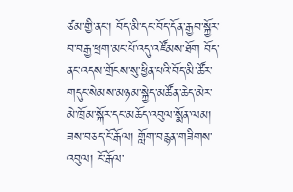ཙམ་གྱི་ནང་། བོད་མི་དང་བོད་དོན་རྒྱབ་སྐྱོར་བ་བརྒྱ་ཕྲག་མང་པོ་འདུ་འཛོམས་ཐོག བོད་ནང་འདས་གྲོངས་སུ་ཕྱིན་པའི་བོད་མི་ཚོར་གདུང་སེམས་མཉམ་སྐྱེད་མཚོན་ཆེད་མེར་མེ་ཁྲོམ་སྐོར་དང་མཆོད་འབུལ་སྨོན་ལམ། ཟས་བཅད་ངོ་རྒོལ། གློག་བརྙན་གཟིགས་འབུལ། ངོ་རྒོལ་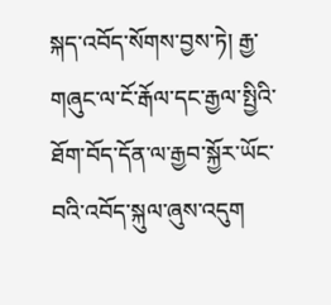སྐད་འབོད་སོགས་བྱས་ཏེ། རྒྱ་གཞུང་ལ་ངོ་རྒོལ་དང་རྒྱལ་སྤྱིའི་ཐོག་བོད་དོན་ལ་རྒྱབ་སྐྱོར་ཡོང་བའི་འབོད་སྐུལ་ཞུས་འདུག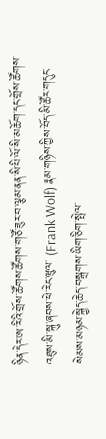ཉིན་དེར་ཨ་རིའི་གྲོས་ཚོགས་ཚོགས་གཙོ་ཟུར་བ་ལྕམ་ནན་སི་པི་ལོ་སི་མཆོག་དང་གྲོས་ཚོགས་འཐུས་མི་སྐུ་ཞབས་ཕེ་རེང་ཝུལ་ (Frank Wolf) རྣམ་གཉིས་ཀྱིས་བོད་མི་ཚོར་གདུང་སེམས་མཉམ་སྐྱེད་ཆེད་བསྒྲགས་ཡིག་ཅིག་སྤེལ་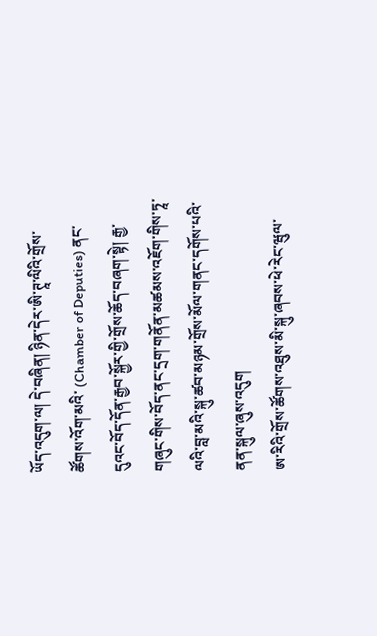ཡོད་འདུག་ལ། དེ་བཞིན། ཉིན་དེར་ཨི་ཊཱ་ལིའི་གྲོས་ཚོགས་འོག་མའི་ (Chamber of Deputies) ནང་དུའང་བོད་དོན་རྒྱབ་སྐྱོར་གྱི་གྲོས་ཆོད་བཞག་སྟེ། རྒྱ་གཞུང་གིས་བོད་ནང་དྲག་གནོན་མཚམས་འཇོག་གིས་ཏཱ་ལའི་བླ་མའི་སྐུ་ཚབ་མཉམ་གྲོས་མོལ་གནང་དགོས་པའི་ནན་སྐུལ་ཞུས་འདུག
ཨ་རིའི་གྲོས་ཚོགས་འཐུས་མི་སྐུ་ཞབས་ཕེ་རེང་ཝུལ་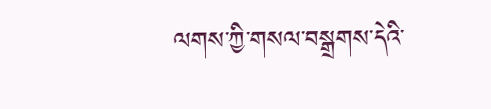ལགས་ཀྱི་གསལ་བསྒྲགས་དེའི་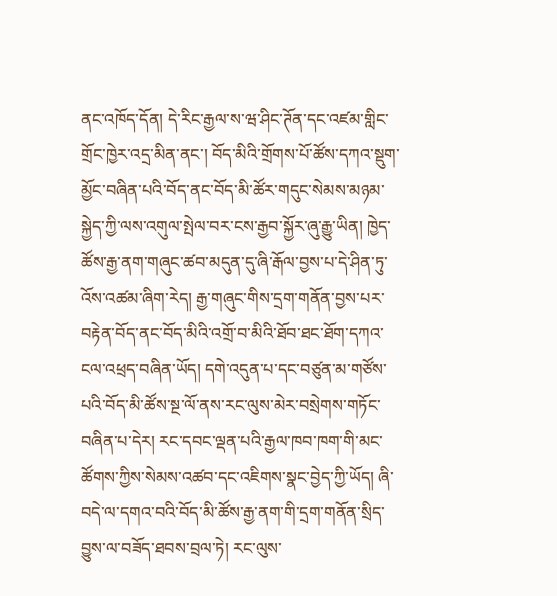ནང་འཁོད་དོན། དེ་རིང་རྒྱལ་ས་ཝ་ཤིང་ཊོན་དང་འཛམ་གླིང་གྲོང་ཁྱེར་འདྲ་མིན་ནང་། བོད་མིའི་གྲོགས་པོ་ཚོས་དཀའ་སྡུག་མྱོང་བཞིན་པའི་བོད་ནང་བོད་མི་ཚོར་གདུང་སེམས་མཉམ་སྐྱེད་ཀྱི་ལས་འགུལ་སྤེལ་བར་ངས་རྒྱབ་སྐྱོར་ཞུ་རྒྱུ་ཡིན། ཁྱེད་ཚོས་རྒྱ་ནག་གཞུང་ཚབ་མདུན་དུ་ཞི་རྒོལ་བྱས་པ་དེ་ཤིན་ཏུ་འོས་འཚམ་ཞིག་རེད། རྒྱ་གཞུང་གིས་དྲག་གནོན་བྱས་པར་བརྟེན་བོད་ནང་བོད་མིའི་འགྲོ་བ་མིའི་ཐོབ་ཐང་ཐོག་དཀའ་ངལ་འཕྲད་བཞིན་ཡོད། དགེ་འདུན་པ་དང་བཙུན་མ་གཙོས་པའི་བོད་མི་ཚོས་སྔ་ལོ་ནས་རང་ལུས་མེར་བསྲེགས་གཏོང་བཞིན་པ་དེར། རང་དབང་ལྡན་པའི་རྒྱལ་ཁབ་ཁག་གི་མང་ཚོགས་ཀྱིས་སེམས་འཚབ་དང་འཇིགས་སྣང་བྱེད་ཀྱི་ཡོད། ཞི་བདེ་ལ་དགའ་བའི་བོད་མི་ཚོས་རྒྱ་ནག་གི་དྲག་གནོན་སྲིད་བྱུས་ལ་བཟོད་ཐབས་བྲལ་ཏེ། རང་ལུས་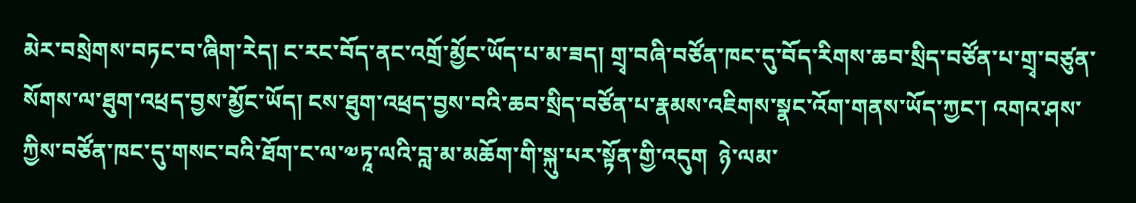མེར་བསྲེགས་བཏང་བ་ཞིག་རེད། ང་རང་བོད་ནང་འགྲོ་མྱོང་ཡོད་པ་མ་ཟད། གྲྭ་བཞི་བཙོན་ཁང་དུ་བོད་རིགས་ཆབ་སྲིད་བཙོན་པ་གྲྭ་བཙུན་སོགས་ལ་ཐུག་འཕྲད་བྱས་མྱོང་ཡོད། ངས་ཐུག་འཕྲད་བྱས་བའི་ཆབ་སྲིད་བཙོན་པ་རྣམས་འཇིགས་སྣང་འོག་གནས་ཡོད་ཀྱང་། འགའ་ཤས་ཀྱིས་བཙོན་ཁང་དུ་གསང་བའི་ཐོག་ང་ལ་༧ཏཱ་ལའི་བླ་མ་མཆོག་གི་སྐུ་པར་སྟོན་གྱི་འདུག  ཉེ་ལམ་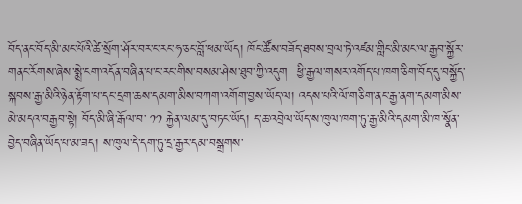བོད་ནང་བོད་མི་མང་པོའི་ཚེ་སྲོག་ཤོར་བར་ང་རང་ཧ་ཅང་བློ་ཕམ་ཡོད། ཁོང་ཚོས་བཟོད་ཐབས་བྲལ་ཏེ་འཛམ་གླིང་མི་མང་ལ་རྒྱབ་སྐྱོར་གནང་རོགས་ཞེས་སྨྲེ་ངག་འདོན་བཞིན་པ་ང་རང་གིས་བསམ་ཤེས་ཐུབ་ཀྱི་འདུག  ཕྱི་རྒྱལ་གསར་འགོད་པ་ཁག་ཅིག་བོད་དུ་བསྐྱོད་སྐབས་རྒྱ་མིའི་ཉེན་རྟོག་པ་དང་དྲག་ཆས་དམག་མིས་བཀག་འགོག་བྱས་ཡོད་ལ། འདས་པའི་ལོ་གཅིག་ནང་རྒྱ་ནག་དམག་མིས་མེ་མདའ་བརྒྱབ་སྟེ། བོད་མི་ཞི་རྒོལ་བ་ ༡༡ རྐྱེན་ལམ་དུ་བཏང་ཡོད། ད་ཆ་འབྲེལ་ཡོད་ས་ཁུལ་ཁག་ཏུ་རྒྱ་མིའི་དམག་མི་ཁ་སྣོན་བྱེད་བཞིན་ཡོད་པ་མ་ཟད། ས་ཁུལ་དེ་དག་ཏུ་དྲ་རྒྱར་དམ་བསྒྲགས་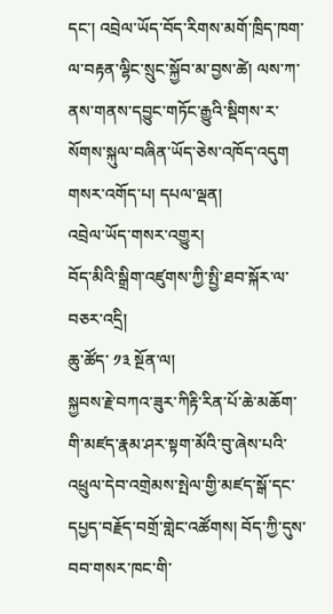དང་། འབྲེལ་ཡོད་བོད་རིགས་མགོ་ཁྲིད་ཁག་ལ་བརྟན་ལྷིང་སྲུང་སྐྱོབ་མ་བྱས་ཚེ། ལས་ཀ་ནས་གནས་དབྱུང་གཏོང་རྒྱུའི་སྡིགས་ར་སོགས་སྐུལ་བཞིན་ཡོད་ཅེས་འཁོད་འདུག
གསར་འགོད་པ། དཔལ་ལྡན།
འབྲེལ་ཡོད་གསར་འགྱུར།
བོད་མིའི་སྒྲིག་འཛུགས་ཀྱི་སྤྱི་ཐབ་སྐོར་ལ་བཅར་འདྲི།
ཆུ་ཚོད་ ༡༣ སྔོན་ལ།
སྐྱབས་རྗེ་བཀའ་ཟུར་ཀིརྟི་རིན་པོ་ཆེ་མཆོག་གི་མཛད་རྣམ་ཤར་སྟག་མོའི་བུ་ཞེས་པའི་འཕྲུལ་དེབ་འགྲེམས་སྤེལ་གྱི་མཛད་སྒོ་དང་དཔྱད་བརྗོད་བགྲོ་གླེང་འཚོགས། བོད་ཀྱི་དུས་བབ་གསར་ཁང་གི་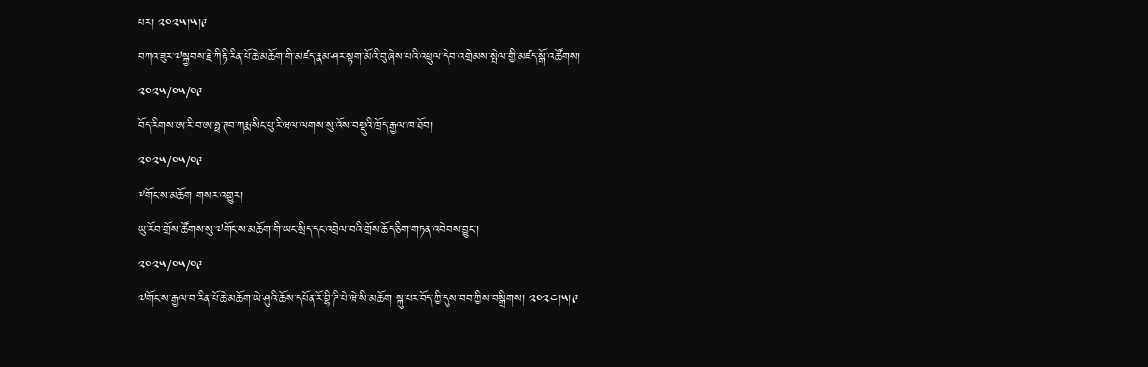པར། ༢༠༢༥།༥།༩
བཀའ་ཟུར་༧སྐྱབས་རྗེ་ཀིརྟི་རིན་པོ་ཆེ་མཆོག་གི་མཛད་རྣམ་ཤར་སྟག་མོའི་བུ་ཞེས་པའི་འཕྲུལ་དེབ་འགྲེམས་སྤེལ་གྱི་མཛད་སྒོ་འཚོགས།
༢༠༢༥/༠༥/༠༩
བོད་རིགས་ཨ་རི་བ་ཨ་ཧྥ་ཊབ་ཀརྨ་སིང་པུ་རི་ཝལ་ལགས་སུ་འོས་བསྡུའི་ཁྲོད་རྒྱལ་ཁ་ཐོབ།
༢༠༢༥/༠༥/༠༩
༸གོང་ས་མཆོག གསར་འགྱུར།
ཡུ་རོབ་གྲོས་ཚོགས་སུ་༧གོང་ས་མཆོག་གི་ཡང་སྲིད་དང་འབྲེལ་བའི་གྲོས་ཆོད་ཅིག་གཏན་འབེབས་བྱུང་།
༢༠༢༥/༠༥/༠༩
༧གོང་ས་རྒྱལ་བ་རིན་པོ་ཆེ་མཆོག་ཡེ་ཤུའི་ཆོས་དཔོན་རོ་བྷི་ཌི་པེ་ཝེ་སི་མཆོག སྐུ་པར་བོད་ཀྱི་དུས་བབ་ཀྱིས་བསྒྲིགས། ༢༠༢༤།༥།༩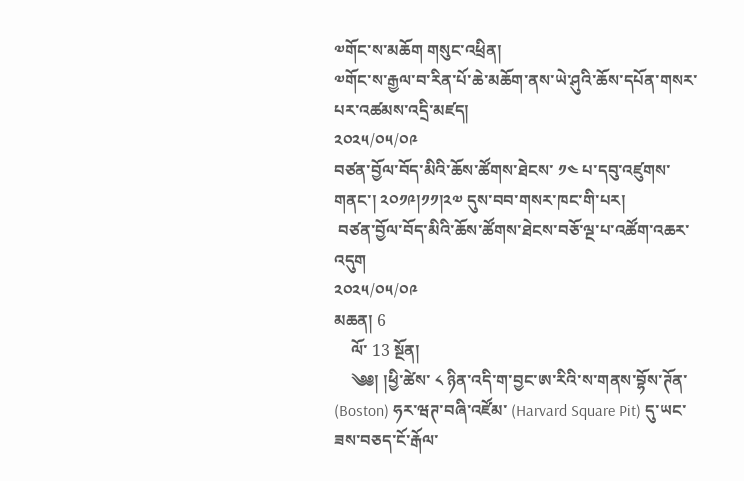༧གོང་ས་མཆོག གསུང་འཕྲིན།
༧གོང་ས་རྒྱལ་བ་རིན་པོ་ཆེ་མཆོག་ནས་ཡེ་ཤུའི་ཆོས་དཔོན་གསར་པར་འཚམས་འདྲི་མཛད།
༢༠༢༥/༠༥/༠༩
བཙན་བྱོལ་བོད་མིའི་ཆོས་ཚོགས་ཐེངས་ ༡༤ པ་དབུ་འཛུགས་གནང་། ༢༠༡༩།༡༡།༢༧ དུས་བབ་གསར་ཁང་གི་པར།
 བཙན་བྱོལ་བོད་མིའི་ཆོས་ཚོགས་ཐེངས་བཅོ་ལྔ་པ་འཚོག་འཆར་འདུག
༢༠༢༥/༠༥/༠༩
མཆན། 6
    ལོ་ 13 སྔོན།
    ༄༅། །ཕྱི་ཚེས་ ༨ ཉིན་འདི་ག་བྱང་ཨ་རིའི་ས་གནས་བྷོས་ཊོན་ (Boston) ཧར་ཝཊ་བཞི་འཛོམ་ (Harvard Square Pit) དུ་ཡང་ཟས་བཅད་ངོ་རྒོལ་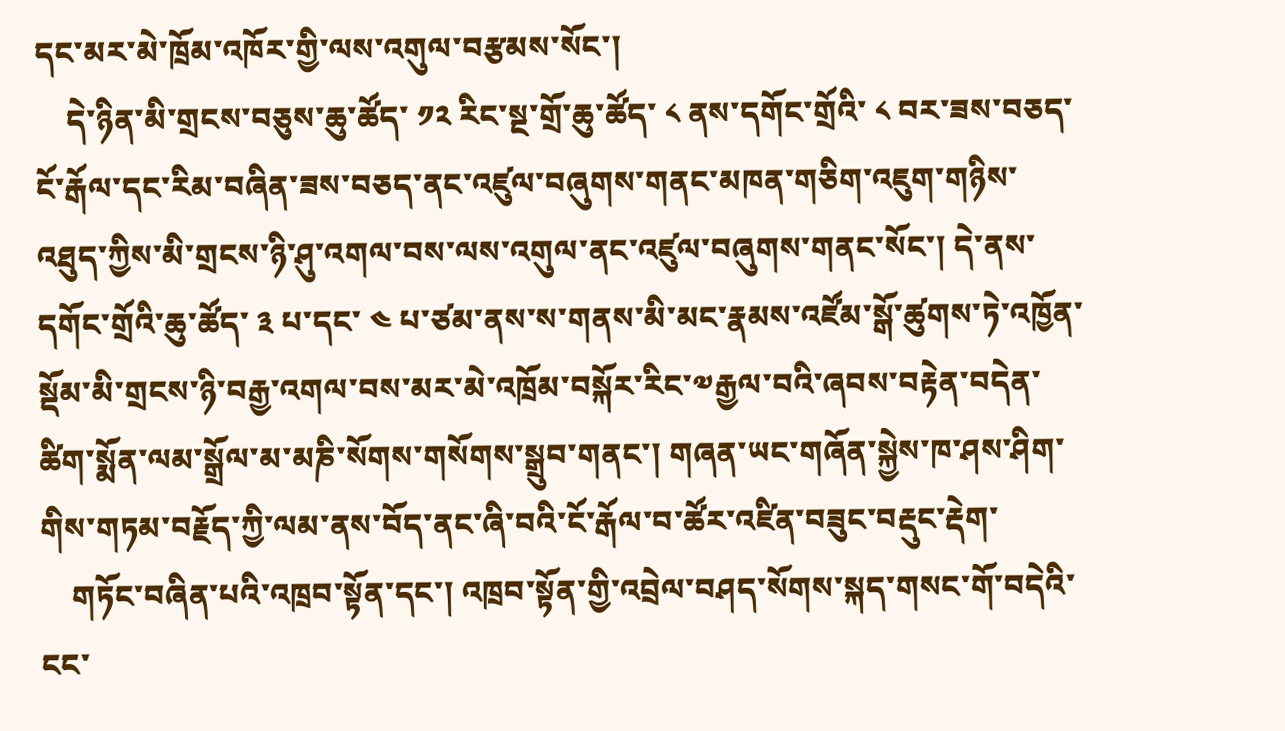དང་མར་མེ་ཁྲོམ་འཁོར་གྱི་ལས་འགུལ་བརྩམས་སོང་།
    དེ་ཉིན་མི་གྲངས་བཅུས་ཆུ་ཚོད་ ༡༢ རིང་སྔ་གྲོ་ཆུ་ཚོད་ ༨ ནས་དགོང་གྲོའི་ ༨ བར་ཟས་བཅད་ངོ་རྒོལ་དང་རིམ་བཞིན་ཟས་བཅད་ནང་འཛུལ་བཞུགས་གནང་མཁན་གཅིག་འཇུག་གཉིས་འཐུད་ཀྱིས་མི་གྲངས་ཉི་ཤུ་འགལ་བས་ལས་འགུལ་ནང་འཛུལ་བཞུགས་གནང་སོང་། དེ་ནས་དགོང་གྲོའི་ཆུ་ཚོད་ ༣ པ་དང་ ༤ པ་ཙམ་ནས་ས་གནས་མི་མང་རྣམས་འཛོམ་སྒོ་ཚུགས་ཏེ་འཁྱོན་སྡོམ་མི་གྲངས་ཉི་བརྒྱ་འགལ་བས་མར་མེ་འཁྲོམ་བསྐོར་རིང་༧རྒྱལ་བའི་ཞབས་བརྟེན་བདེན་ཚིག་སྨོན་ལམ་སྒྲོལ་མ་མཎི་སོགས་གསོགས་སྒྲུབ་གནང་། གཞན་ཡང་གཞོན་སྐྱེས་ཁ་ཤས་ཤིག་གིས་གཏམ་བརྗོད་ཀྱི་ལམ་ནས་བོད་ནང་ཞི་བའི་ངོ་རྒོལ་བ་ཚོར་འཛིན་བཟུང་བརྡུང་རྡེག་
    གཏོང་བཞིན་པའི་འཁྲབ་སྟོན་དང་། འཁྲབ་སྟོན་གྱི་འབྲེལ་བཤད་སོགས་སྐད་གསང་གོ་བདེའི་ངང་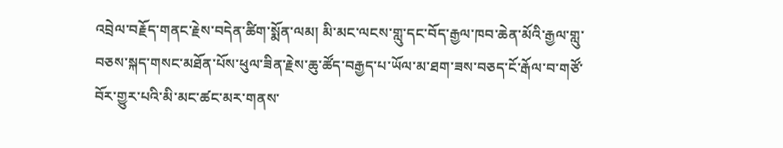འབྲེལ་བརྗོད་གནང་རྗེས་བདེན་ཚིག་སྨོན་ལམ། མི་མང་ལངས་གླུ་དང་བོད་རྒྱལ་ཁབ་ཆེན་མོའི་རྒྱལ་གླུ་བཅས་སྐད་གསང་མཐོན་པོས་ཕུལ་ཟིན་རྗེས་ཆུ་ཚོད་བརྒྱད་པ་ཡོལ་མ་ཐག་ཟས་བཅད་ངོ་རྒོལ་བ་གཙོ་བོར་གྱུར་པའི་མི་མང་ཚང་མར་གནས་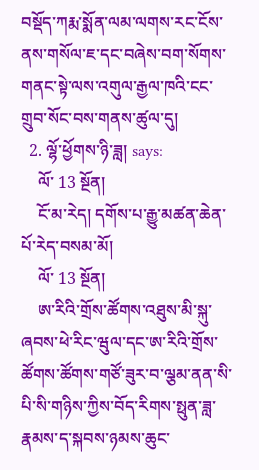བསྡོད་ཀརྨ་སྨོན་ལམ་ལགས་རང་ངོས་ནས་གསོལ་ཇ་དང་བཞེས་བག་སོགས་གནང་སྟེ་ལས་འགུལ་རྒྱལ་ཁའི་ངང་གྲུབ་སོང་བས་གནས་ཚུལ་དུ།
  2. ལྷོ་ཕྱོགས་ཉི་ཟླ། says:
    ལོ་ 13 སྔོན།
    ངོ་མ་རེད། དགོས་པ་རྒྱུ་མཚན་ཆེན་པོ་རེད་བསམ་མོ།
    ལོ་ 13 སྔོན།
    ཨ་རིའི་གྲོས་ཚོགས་འཐུས་མི་སྐུ་ཞབས་ཕེ་རིང་ཝུལ་དང་ཨ་རིའི་གྲོས་ཚོགས་ཚོགས་གཙོ་ཟུར་བ་ལྕམ་ནན་སི་པི་སི་གཉིས་ཀྱིས་བོད་རིགས་སྥུན་ཟླ་རྣམས་ད་སྐབས་ཉམས་ཆུང་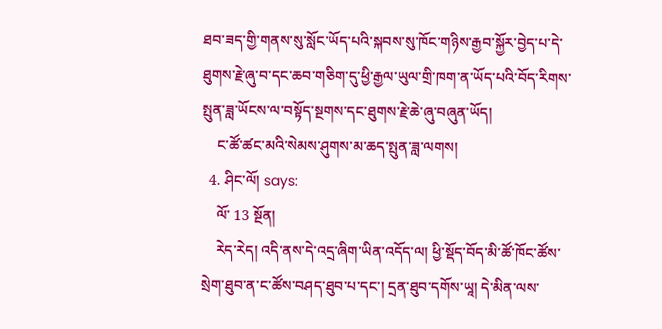ཐབ་ཟད་གྱི་གནས་སུ་སློང་ཡོད་པའི་སྐབས་སུ་ཁོང་གཉིས་རྒྱབ་སྐྱོར་བྱེད་པ་དེ་ཐུགས་རྗེ་ཞུ་བ་དང་ཆབ་གཅིག་དུ་ཕྱི་རྒྱལ་ཡུལ་གྲི་ཁག་ན་ཡོད་པའི་བོད་རིགས་སྤུན་ཟླ་ཡོངས་ལ་བསྟོད་སྔགས་དང་ཐུགས་རྗེ་ཆེ་ཞུ་བཞུན་ཡོད།
    ང་ཚོ་ཚང་མའི་སེམས་ཤུགས་མ་ཆད་སྤུན་ཟླ་ལགས།
  4. ཤིང་ལོ། says:
    ལོ་ 13 སྔོན།
    རེད་རེད། འདི་ནས་དེ་འདྲ་ཞིག་ཡིན་འདོད་ལ། ཕྱི་སྡོད་བོད་མི་ཚོ་ཁོང་ཚོས་སྲེག་ཐུབ་ན་ང་ཚོས་བཤད་ཐུབ་པ་དང་། དྲན་ཐུབ་དགོས་ཡཱ། དེ་མིན་ལས་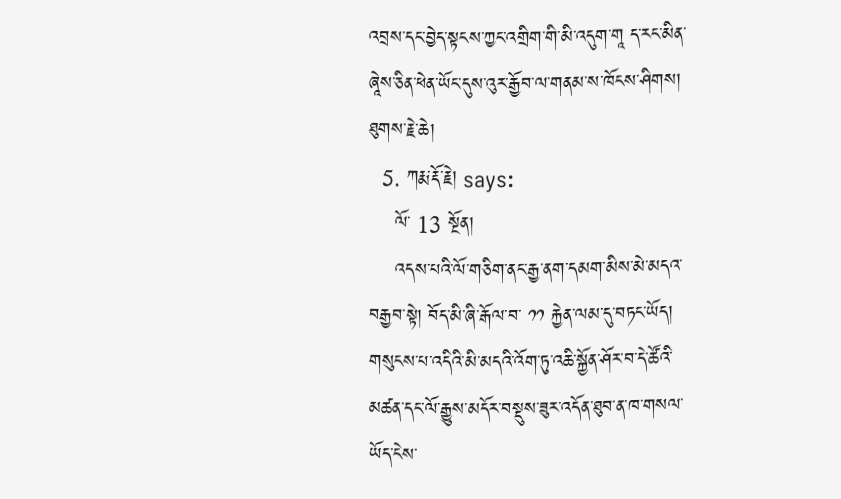འབྲས་དང་བྱེད་སྟངས་ཀྱང་འགྲིག་གི་མི་འདུག་གཱ ད་རང་མིན་ཞཱེས་ཅིན་ཕེན་ཡོང་དུས་འུར་རྒྱོབ་ལ་གནམ་ས་ཁོངས་ཤིགས། ཐུགས་རྗེ་ཆེ།
  5. ཀརྨ་རྡོ་རྗེ། says:
    ལོ་ 13 སྔོན།
    འདས་པའི་ལོ་གཅིག་ནང་རྒྱ་ནག་དམག་མིས་མེ་མདའ་བརྒྱབ་སྟེ། བོད་མི་ཞི་རྒོལ་བ་ ༡༡ རྐྱེན་ལམ་དུ་བཏང་ཡོད། གསུངས་པ་འདིའི་མི་མདའི་འོག་ཏུ་འཆི་སྐྱོན་ཤོར་བ་དེ་ཚོའི་མཚན་དང་ལོ་རྒྱུས་མདོར་བསྡུས་ཟུར་འདོན་ཐུབ་ན་ཁ་གསལ་ཡོད་ངེས་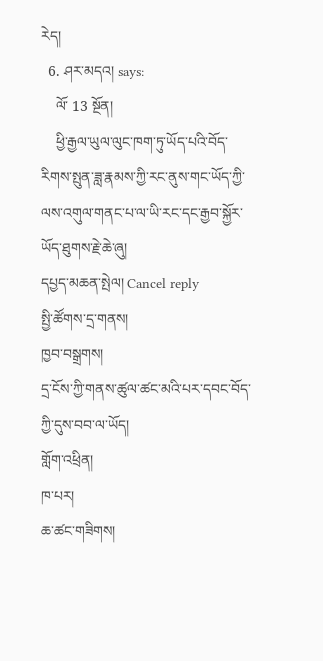རེད།
  6. ཤར་མདའ། says:
    ལོ་ 13 སྔོན།
    ཕྱི་རྒྱལ་ཡུལ་ལུང་ཁག་ཏུ་ཡོད་པའི་བོད་རིགས་སྤུན་ཟླ་རྣམས་ཀྱི་རང་ནུས་གང་ཡོད་ཀྱི་ལས་འགུལ་གནང་པ་ལ་ཡི་རང་དང་རྒྱབ་སྐྱོར་ཡོད་ཐུགས་རྗེ་ཆེ་ཞུ།
དཔྱད་མཆན་སྤེལ། Cancel reply
སྤྱི་ཚོགས་དྲ་གནས།
ཁྱབ་བསྒྲགས།
དྲ་ངོས་ཀྱི་གནས་ཚུལ་ཚང་མའི་པར་དབང་བོད་ཀྱི་དུས་བབ་ལ་ཡོད།
གློག་འཕྲིན།
ཁ་པར།
ཆ་ཚང་གཟིགས།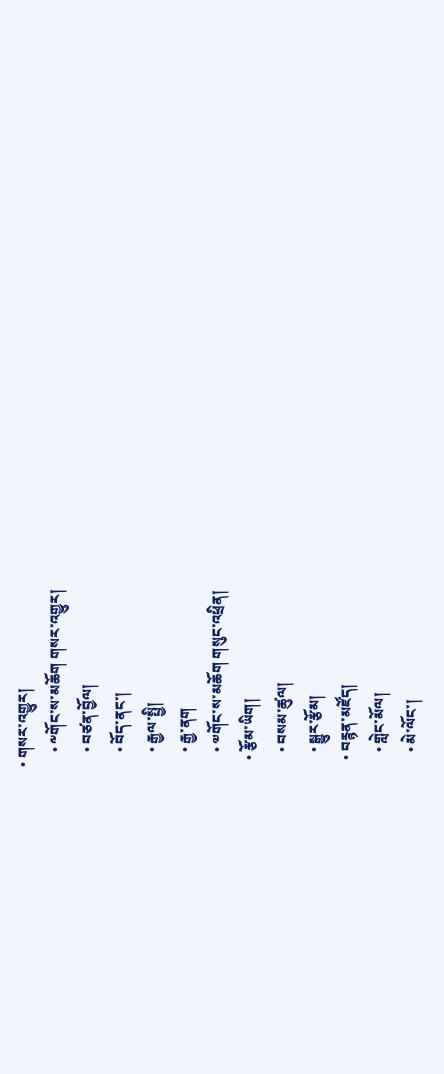• གསར་འགྱུར།
    • ༸གོང་ས་མཆོག གསར་འགྱུར།
    • བཙན་བྱོལ།
    • བོད་ནང་།
    • རྒྱལ་སྤྱི།
    • རྒྱ་ནག
    • ༧གོང་ས་མཆོག གསུང་འཕྲིན།
  • རྩོམ་ཡིག།
    • བསམ་ཚུལ།
    • སྒྱུར་རྩོམ།
  • བརྙན་མཛོད།
    • གླེང་མོལ།
    • མེ་ལོང་།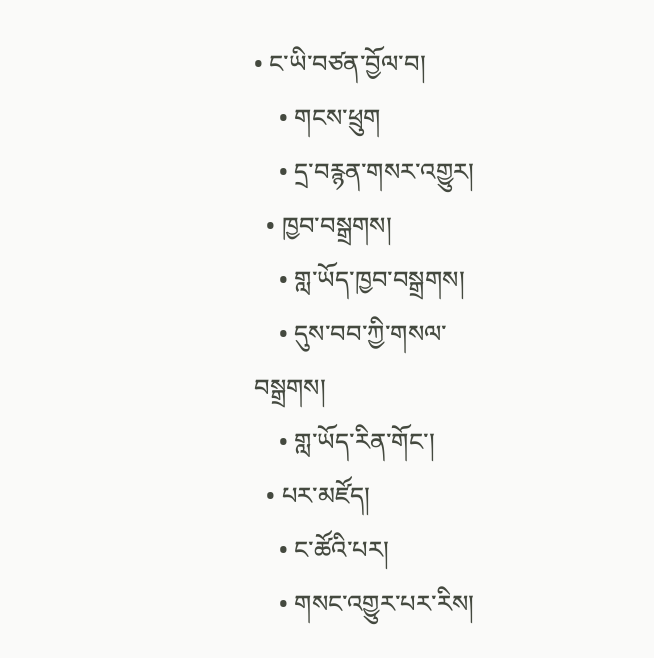• ང་ཡི་བཙན་བྱོལ་བ།
    • གངས་ཕྲུག
    • དྲ་བརྙན་གསར་འགྱུར།
  • ཁྱབ་བསྒྲགས།
    • གླ་ཡོད་ཁྱབ་བསྒྲགས།
    • དུས་བབ་ཀྱི་གསལ་བསྒྲགས།
    • གླ་ཡོད་རིན་གོང་།
  • པར་མཛོད།
    • ང་ཚོའི་པར།
    • གསང་འགྱུར་པར་རིས།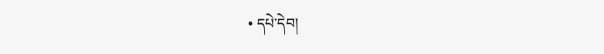• དཔེ་དེབ།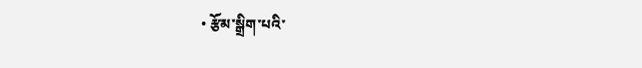• རྩོམ་སྒྲིག་པའི་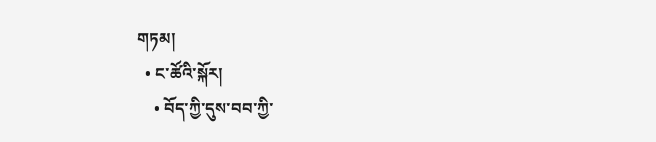གཏམ།
  • ང་ཚོའི་སྐོར།
    • བོད་ཀྱི་དུས་བབ་ཀྱི་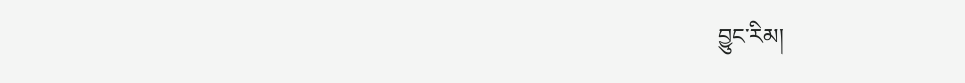བྱུང་རིམ།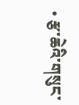• རྩ་ཆེའི་གསུང་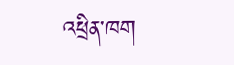འཕྲིན་ཁག